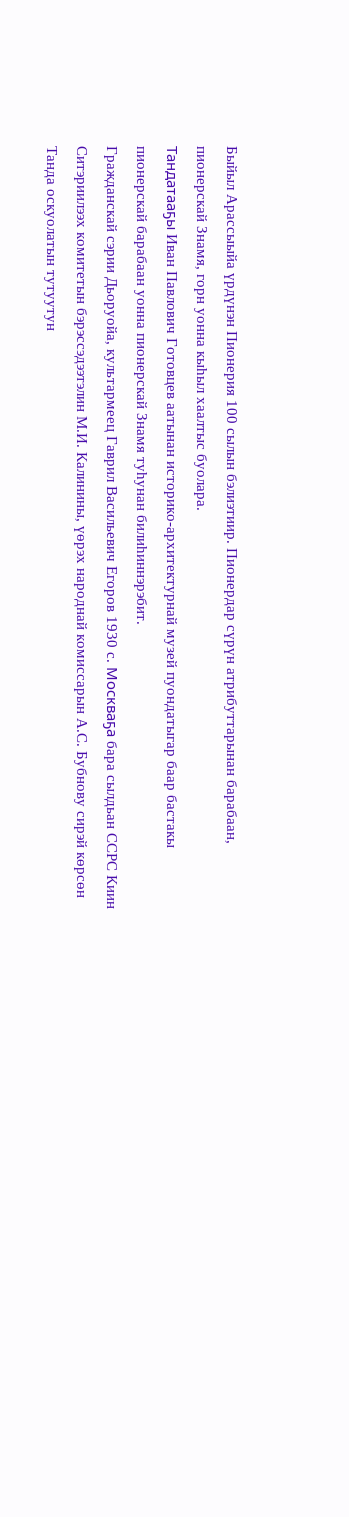Быйыл Арассыыйа үрдүнэн Пионерия 100 сылын бэлиэтиир. Пионердар сүрүн атрибуттарынан барабаан, пионерскай Знамя, горн уонна кыhыл хаалтыс буолара.
Тандатааҕы Иван Павлович Готовцев аатынан историко-архитектурнай музей пуондатыгар баар бастакы пионерскай барабаан уонна пионерскай Знамя туһунан билиһиннэрэбит.
Гражданскай сэрии Дьоруойа, культармеец Гаврил Васильевич Егоров 1930 с. Москваҕа бара сылдьан ССРС Киин Ситэриилээх комитетын бэрэссэдээтэлин М.И. Калинины, үөрэх народнай комиссарын А.С. Бубнову сирэй көрсөн Танда оскуолатын тутуутун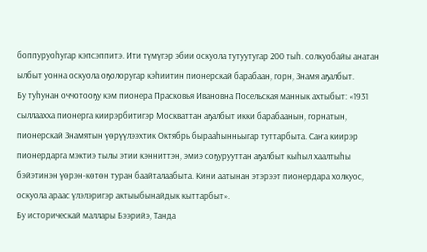боппуруоһугар кэпсэппитэ. Ити түмүгэр эбии оскуола тутуутугар 200 тыһ. солкуобайы анатан ылбыт уонна оскуола оҕолоругар кэһиитин пионерскай барабаан, горн, Знамя аҕалбыт.
Бу туһунан оччотооҕу кэм пионера Прасковья Ивановна Посельская маннык ахтыбыт: «1931 сыллаахха пионерга киирэрбитигэр Москваттан аҕалбыт икки барабаанын, горнатын, пионерскай Знамятын үөрүүлээхтик Октябрь бырааһынньыгар туттарбыта. Саҥа киирэр пионердарга мэктиэ тылы этии кэнниттэн, эмиэ соҕурууттан аҕалбыт кыһыл хаалтыһы бэйэтинэн үөрэн-көтөн туран баайталаабыта. Кини аатынан этэрээт пионердара холкуос, оскуола араас үлэлэригэр актыыбынайдык кыттарбыт».
Бу историческай маллары Бээрийэ, Танда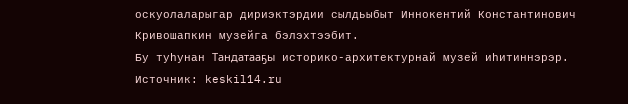оскуолаларыгар дириэктэрдии сылдьыбыт Иннокентий Константинович Кривошапкин музейга бэлэхтээбит.
Бу туһунан Тандатааҕы историко-архитектурнай музей иһитиннэрэр.
Источник: keskil14.ru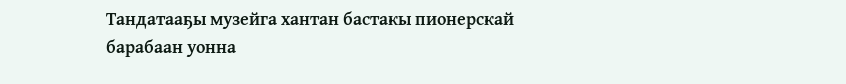Тандатааҕы музейга хантан бастакы пионерскай барабаан уонна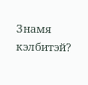Знамя кэлбитэй?